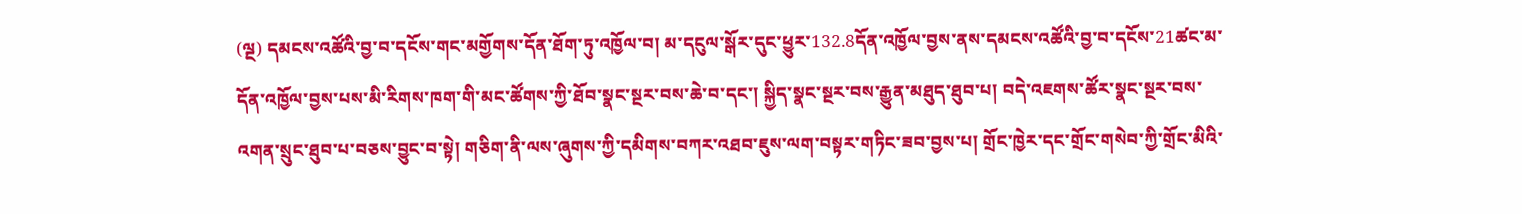(ལྔ) དམངས་འཚོའི་བྱ་བ་དངོས་གང་མགྱོགས་དོན་ཐོག་ཏུ་འཁྱོལ་བ། མ་དངུལ་སྒོར་དུང་ཕྱུར་132.8དོན་འཁྱོལ་བྱས་ནས་དམངས་འཚོའི་བྱ་བ་དངོས་21ཚང་མ་དོན་འཁྱོལ་བྱས་པས་མི་རིགས་ཁག་གི་མང་ཚོགས་ཀྱི་ཐོབ་སྣང་སྔར་བས་ཆེ་བ་དང་། སྐྱིད་སྣང་སྔར་བས་རྒྱུན་མཐུད་ཐུབ་པ། བདེ་འཇགས་ཚོར་སྣང་སྔར་བས་འགན་སྲུང་ཐུབ་པ་བཅས་བྱུང་བ་སྟེ། གཅིག་ནི་ལས་ཞུགས་ཀྱི་དམིགས་བཀར་འཐབ་ཇུས་ལག་བསྟར་གཏིང་ཟབ་བྱས་པ། གྲོང་ཁྱེར་དང་གྲོང་གསེབ་ཀྱི་གྲོང་མིའི་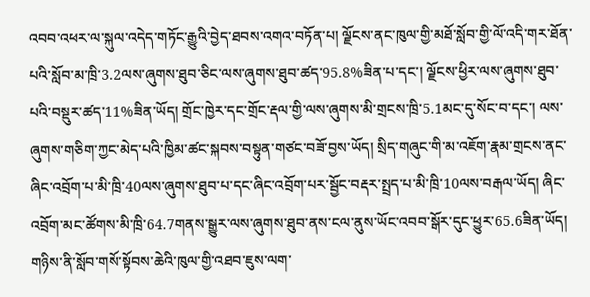འབབ་འཕར་ལ་སྐུལ་འདེད་གཏོང་རྒྱུའི་བྱེད་ཐབས་འགའ་བཏོན་པ། ལྗོངས་ནང་ཁུལ་གྱི་མཐོ་སློབ་གྱི་ལོ་འདི་གར་ཐོན་པའི་སློབ་མ་ཁྲི་3.2ལས་ཞུགས་ཐུབ་ཅིང་ལས་ཞུགས་ཐུབ་ཚད་95.8%ཟིན་པ་དང་། ལྗོངས་ཕྱིར་ལས་ཞུགས་ཐུབ་པའི་བསྡུར་ཚད་11%ཟིན་ཡོད། གྲོང་ཁྱེར་དང་གྲོང་རྡལ་གྱི་ལས་ཞུགས་མི་གྲངས་ཁྲི་5.1མང་དུ་སོང་བ་དང་། ལས་ཞུགས་གཅིག་ཀྱང་མེད་པའི་ཁྱིམ་ཚང་སྐབས་བསྟུན་གཙང་བཟོ་བྱས་ཡོད། སྲིད་གཞུང་གི་མ་འཇོག་རྣམ་གྲངས་ནང་ཞིང་འབྲོག་པ་མི་ཁྲི་40ལས་ཞུགས་ཐུབ་པ་དང་ཞིང་འབྲོག་པར་སྦྱོང་བརྡར་སྤྲད་པ་མི་ཁྲི་10ལས་བརྒལ་ཡོད། ཞིང་འབྲོག་མང་ཚོགས་མི་ཁྲི་64.7གནས་སྒྱུར་ལས་ཞུགས་ཐུབ་ནས་ངལ་ནུས་ཡོང་འབབ་སྒོར་དུང་ཕྱུར་65.6ཟིན་ཡོད། གཉིས་ནི་སློབ་གསོ་སྟོབས་ཆེའི་ཁུལ་གྱི་འཐབ་ཇུས་ལག་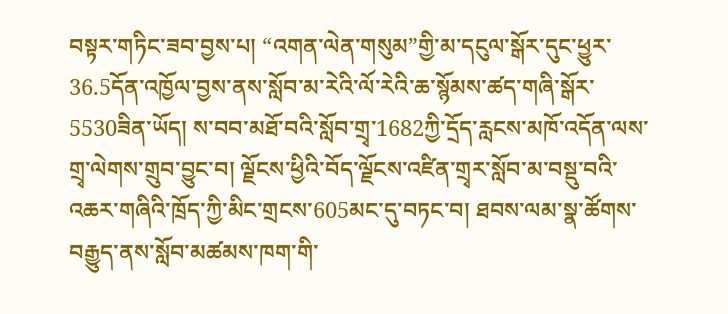བསྟར་གཏིང་ཟབ་བྱས་པ། “འགན་ལེན་གསུམ”གྱི་མ་དངུལ་སྒོར་དུང་ཕྱུར་36.5དོན་འཁྱོལ་བྱས་ནས་སློབ་མ་རེའི་ལོ་རེའི་ཆ་སྙོམས་ཚད་གཞི་སྒོར་5530ཟིན་ཡོད། ས་བབ་མཐོ་བའི་སློབ་གྲྭ་1682ཀྱི་དྲོད་རླངས་མཁོ་འདོན་ལས་གྲྭ་ལེགས་གྲུབ་བྱུང་བ། ལྗོངས་ཕྱིའི་བོད་ལྗོངས་འཛིན་གྲྭར་སློབ་མ་བསྡུ་བའི་འཆར་གཞིའི་ཁྲོད་ཀྱི་མིང་གྲངས་605མང་དུ་བཏང་བ། ཐབས་ལམ་སྣ་ཚོགས་བརྒྱུད་ནས་སློབ་མཚམས་ཁག་གི་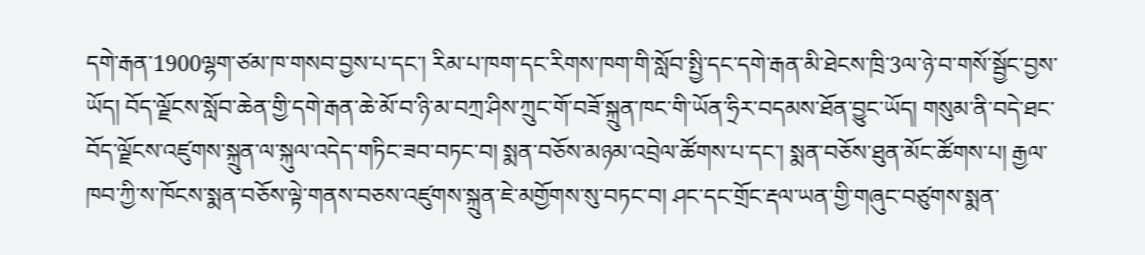དགེ་རྒན་1900ལྷག་ཙམ་ཁ་གསབ་བྱས་པ་དང་། རིམ་པ་ཁག་དང་རིགས་ཁག་གི་སློབ་སྤྱི་དང་དགེ་རྒན་མི་ཐེངས་ཁྲི་3ལ་ཉེ་བ་གསོ་སྦྱོང་བྱས་ཡོད། བོད་ལྗོངས་སློབ་ཆེན་གྱི་དགེ་རྒན་ཆེ་མོ་བ་ཉི་མ་བཀྲ་ཤིས་ཀྲུང་གོ་བཟོ་སྐྲུན་ཁང་གི་ཡོན་ཧྲིར་བདམས་ཐོན་བྱུང་ཡོད། གསུམ་ནི་བདེ་ཐང་བོད་ལྗོངས་འཛུགས་སྐྲུན་ལ་སྐུལ་འདེད་གཏིང་ཟབ་བཏང་བ། སྨན་བཅོས་མཉམ་འབྲེལ་ཚོགས་པ་དང་། སྨན་བཅོས་ཐུན་མོང་ཚོགས་པ། རྒྱལ་ཁབ་ཀྱི་ས་ཁོངས་སྨན་བཅོས་ལྟེ་གནས་བཅས་འཛུགས་སྐྲུན་ཇེ་མགྱོགས་སུ་བཏང་བ། ཤང་དང་གྲོང་རྡལ་ཡན་གྱི་གཞུང་བཙུགས་སྨན་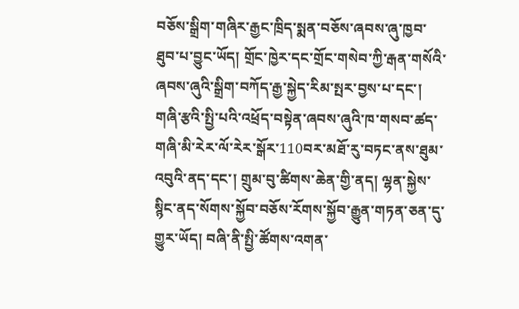བཅོས་སྒྲིག་གཞིར་རྒྱང་ཁྲིད་སྨན་བཅོས་ཞབས་ཞུ་ཁྱབ་ཐུབ་པ་བྱུང་ཡོད། གྲོང་ཁྱེར་དང་གྲོང་གསེབ་ཀྱི་རྒན་གསོའི་ཞབས་ཞུའི་སྒྲིག་བཀོད་རྒྱ་སྐྱེད་རིམ་སྤར་བྱས་པ་དང་། གཞི་རྩའི་སྤྱི་པའི་འཕྲོད་བསྟེན་ཞབས་ཞུའི་ཁ་གསབ་ཚད་གཞི་མི་རེར་ལོ་རེར་སྒོར་110བར་མཐོ་རུ་བཏང་ནས་ཐུམ་འབུའི་ནད་དང་། གྲུམ་བུ་ཚིགས་ཆེན་གྱི་ནད། ལྷན་སྐྱེས་སྙིང་ནད་སོགས་སྐྱོབ་བཅོས་རོགས་སྐྱོབ་རྒྱུན་གཏན་ཅན་དུ་གྱུར་ཡོད། བཞི་ནི་སྤྱི་ཚོགས་འགན་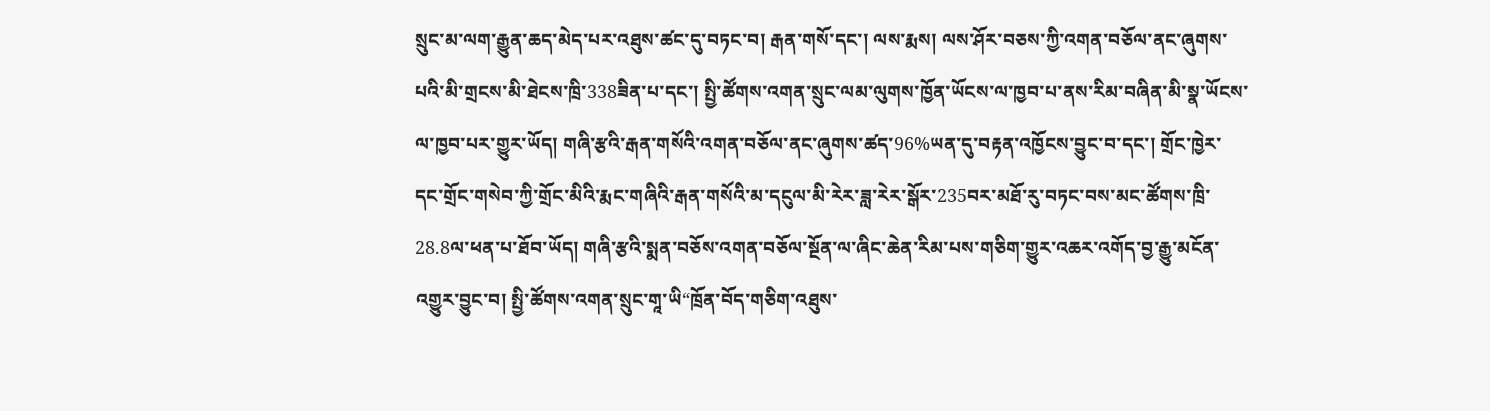སྲུང་མ་ལག་རྒྱུན་ཆད་མེད་པར་འཐུས་ཚང་དུ་བཏང་བ། རྒན་གསོ་དང་། ལས་རྨས། ལས་ཤོར་བཅས་ཀྱི་འགན་བཅོལ་ནང་ཞུགས་པའི་མི་གྲངས་མི་ཐེངས་ཁྲི་338ཟིན་པ་དང་། སྤྱི་ཚོགས་འགན་སྲུང་ལམ་ལུགས་ཁྱོན་ཡོངས་ལ་ཁྱབ་པ་ནས་རིམ་བཞིན་མི་སྣ་ཡོངས་ལ་ཁྱབ་པར་གྱུར་ཡོད། གཞི་རྩའི་རྒན་གསོའི་འགན་བཅོལ་ནང་ཞུགས་ཚད་96%ཡན་དུ་བརྟན་འཁྱོངས་བྱུང་བ་དང་། གྲོང་ཁྱེར་དང་གྲོང་གསེབ་ཀྱི་གྲོང་མིའི་རྨང་གཞིའི་རྒན་གསོའི་མ་དངུལ་མི་རེར་ཟླ་རེར་སྒོར་235བར་མཐོ་རུ་བཏང་བས་མང་ཚོགས་ཁྲི་28.8ལ་ཕན་པ་ཐོབ་ཡོད། གཞི་རྩའི་སྨན་བཅོས་འགན་བཅོལ་སྔོན་ལ་ཞིང་ཆེན་རིམ་པས་གཅིག་གྱུར་འཆར་འགོད་བྱ་རྒྱུ་མངོན་འགྱུར་བྱུང་བ། སྤྱི་ཚོགས་འགན་སྲུང་གཱ་ཡི“ཁྲོན་བོད་གཅིག་འཐུས་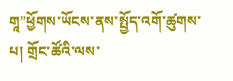གཱ”ཕྱོགས་ཡོངས་ནས་སྤྱོད་འགོ་ཚུགས་པ། གྲོང་ཚོའི་ལས་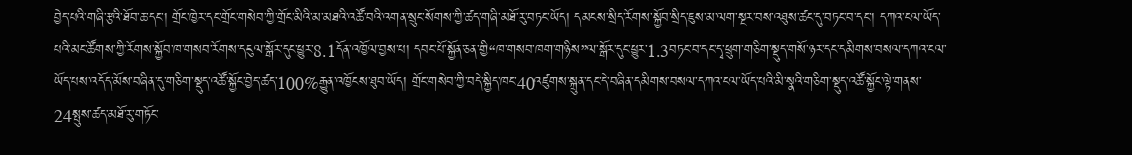བྱེད་པའི་གཞི་རྩའི་ཐོབ་ཆ་དང་། གྲོང་ཁྱེར་དང་གྲོང་གསེབ་ཀྱི་གྲོང་མིའི་མ་མཐའི་འཚོ་བའི་འགན་སྲུང་སོགས་ཀྱི་ཚད་གཞི་མཐོ་རུ་བཏང་ཡོད། དམངས་སྲིད་རོགས་སྐྱོབ་སྲིད་ཇུས་མ་ལག་སྔར་བས་འཐུས་ཚང་དུ་བཏང་བ་དང་། དཀའ་ངལ་ཡོད་པའི་མང་ཚོགས་ཀྱི་རོགས་སྐྱོབ་ཁ་གསབ་རོགས་དངུལ་སྒོར་དུང་ཕྱུར་8.1དོན་འཁྱོལ་བྱས་པ། དབང་པོ་སྐྱོན་ཅན་གྱི“ཁ་གསབ་ཁག་གཉིས”ལ་སྒོར་དུང་ཕྱུར་1.3བཏང་བ་དང་དྭ་ཕྲུག་གཅིག་སྡུད་གསོ་ཉར་དང་དམིགས་བསལ་དཀའ་ངལ་ཡོད་པས་འདོད་མོས་བཞིན་དུ་གཅིག་སྡུད་འཚོ་སྐྱོང་བྱེད་ཚད་100%རྒྱུན་འཁྱོངས་ཐུབ་ཡོད། གྲོང་གསེབ་ཀྱི་བདེ་སྐྱིད་ཁང་40འཛུགས་སྐྲུན་དང་དེ་བཞིན་དམིགས་བསལ་དཀའ་ངལ་ཡོད་པའི་མི་སྣའི་གཅིག་སྡུད་འཚོ་སྐྱོང་ལྟེ་གནས་24སྤུས་ཚད་མཐོ་རུ་གཏོང་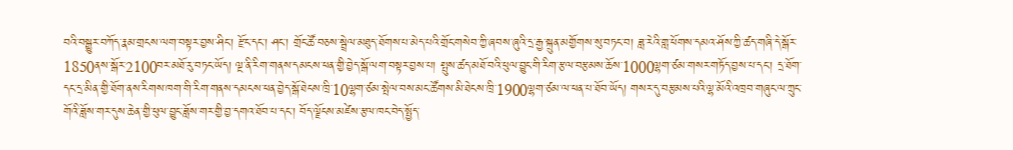བའི་བསྒྱུར་བཀོད་རྣམ་གྲངས་ལག་བསྟར་བྱས་ཤིང་། རྫོང་དང་། ཤང་། གྲོང་ཚོ་བཅས་སྦྲེལ་མཐུད་ཐོགས་པ་མེད་པའི་གྲོང་གསེབ་ཀྱི་ཞབས་ཞུའི་དྲ་རྒྱ་སྐྲུན་མགྱོགས་སུ་བཏང་བ། ཟླ་རེའི་གླ་ཕོགས་དམའ་ཤོས་ཀྱི་ཚད་གཞི་དེ་སྒོར་1850ནས་སྒོར་2100བར་མཐོ་རུ་བཏང་ཡོད། ལྔ་ནི་རིག་གནས་དམངས་ཕན་གྱི་བྱེད་སྒོ་ལག་བསྟར་བྱས་པ། སྤུས་ཚད་མཐོ་བའི་ཕུལ་བྱུང་གི་རིག་རྩལ་བརྩམས་ཆོས་1000ལྷག་ཙམ་གསར་གཏོད་བྱས་པ་དང་། དྲ་ཐོག་དང་དྲ་མིན་གྱི་ཐོག་ནས་རིགས་ཁག་གི་རིག་གནས་དམངས་ཕན་བྱེད་སྒོ་ཐེངས་ཁྲི་10ལྷག་ཙམ་སྤེལ་བས་མང་ཚོགས་མི་ཐེངས་ཁྲི་1900ལྷག་ཙམ་ལ་ཕན་པ་ཐོབ་ཡོད། གསར་དུ་བརྩམས་པའི་ལྷ་མོའི་འཁྲབ་གཞུང་ལ་ཀྲུང་གོའི་ཟློས་གར་དུས་ཆེན་གྱི་ཕུལ་བྱུང་ཟློས་གར་གྱི་བྱ་དགའ་ཐོབ་པ་དང་། བོད་ལྗོངས་མཛེས་རྩལ་ཁང་བེད་སྤྱོད་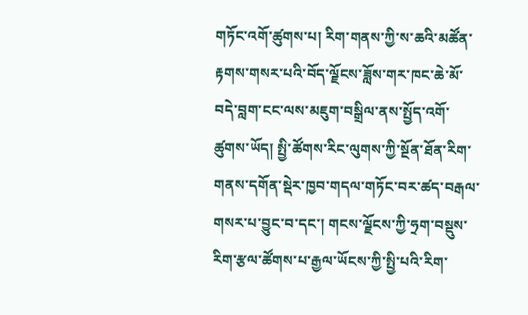གཏོང་འགོ་ཚུགས་པ། རིག་གནས་ཀྱི་ས་ཆའི་མཚོན་རྟགས་གསར་པའི་བོད་ལྗོངས་ཟློས་གར་ཁང་ཆེ་མོ་བདེ་བླག་ངང་ལས་མཇུག་བསྒྲིལ་ནས་སྤྱོད་འགོ་ཚུགས་ཡོད། སྤྱི་ཚོགས་རིང་ལུགས་ཀྱི་སྔོན་ཐོན་རིག་གནས་དགོན་སྡེར་ཁྱབ་གདལ་གཏོང་བར་ཚད་བརྒལ་གསར་པ་བྱུང་བ་དང་། གངས་ལྗོངས་ཀྱི་ཧྲག་བསྡུས་རིག་རྩལ་ཚོགས་པ་རྒྱལ་ཡོངས་ཀྱི་སྤྱི་པའི་རིག་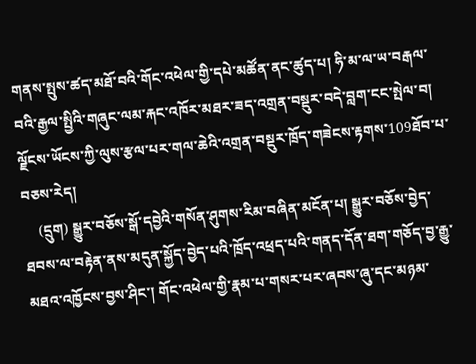གནས་སྤུས་ཚད་མཐོ་བའི་གོང་འཕེལ་གྱི་དཔེ་མཚོན་ནང་ཚུད་པ། ཧི་མ་ལ་ཡ་བརྒལ་བའི་རྒྱལ་སྤྱིའི་གཞུང་ལམ་རྐང་འཁོར་མཐར་ཟད་འགྲན་བསྡུར་བདེ་བླག་ངང་སྤེལ་བ། ལྗོངས་ཡོངས་ཀྱི་ལུས་རྩལ་པར་གལ་ཆེའི་འགྲན་བསྡུར་ཁྲོད་གཟེངས་རྟགས་109ཐོབ་པ་བཅས་རེད།
    (དྲུག) སྒྱུར་བཅོས་སྒོ་དབྱེའི་གསོན་ཤུགས་རིམ་བཞིན་མངོན་པ། སྒྱུར་བཅོས་བྱེད་ཐབས་ལ་བརྟེན་ནས་མདུན་སྐྱོད་བྱེད་པའི་ཁྲོད་འཕྲད་པའི་གནད་དོན་ཐག་གཅོད་བྱ་རྒྱུ་མཐའ་འཁྱོངས་བྱས་ཤིང་། གོང་འཕེལ་གྱི་རྣམ་པ་གསར་པར་ཞབས་ཞུ་དང་མཉམ་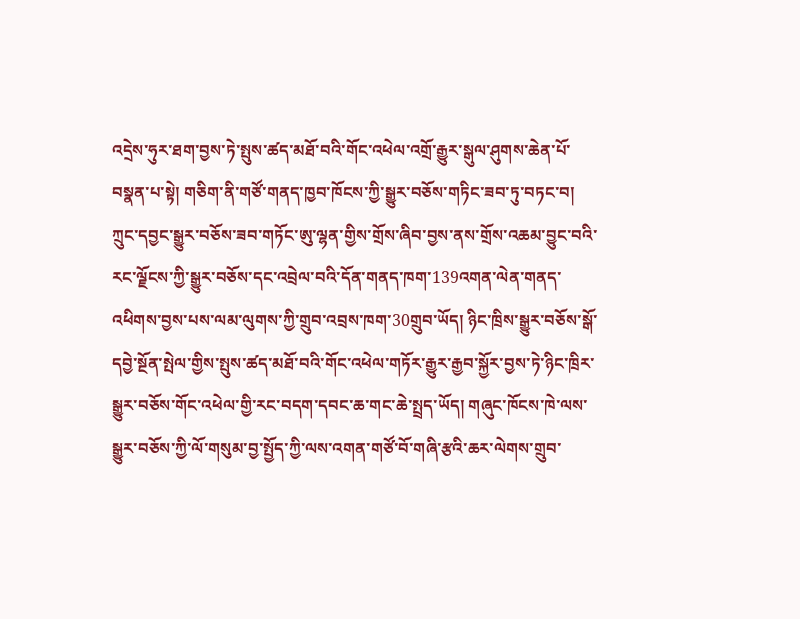འདྲེས་ཧུར་ཐག་བྱས་ཏེ་སྤུས་ཚད་མཐོ་བའི་གོང་འཕེལ་འགྲོ་རྒྱུར་སྒུལ་ཤུགས་ཆེན་པོ་བསྣན་པ་སྟེ། གཅིག་ནི་གཙོ་གནད་ཁྱབ་ཁོངས་ཀྱི་སྒྱུར་བཅོས་གཏིང་ཟབ་ཏུ་བཏང་བ། ཀྲུང་དབྱང་སྒྱུར་བཅོས་ཟབ་གཏོང་ཨུ་ལྷན་གྱིས་གྲོས་ཞིབ་བྱས་ནས་གྲོས་འཆམ་བྱུང་བའི་རང་ལྗོངས་ཀྱི་སྒྱུར་བཅོས་དང་འབྲེལ་བའི་དོན་གནད་ཁག་139འགན་ལེན་གནད་འཕིགས་བྱས་པས་ལམ་ལུགས་ཀྱི་གྲུབ་འབྲས་ཁག་30གྲུབ་ཡོད། ཉིང་ཁྲིས་སྒྱུར་བཅོས་སྒོ་དབྱེ་སྔོན་སྤེལ་གྱིས་སྤུས་ཚད་མཐོ་བའི་གོང་འཕེལ་གཏོར་རྒྱུར་རྒྱབ་སྐྱོར་བྱས་ཏེ་ཉིང་ཁྲིར་སྒྱུར་བཅོས་གོང་འཕེལ་གྱི་རང་བདག་དབང་ཆ་གང་ཆེ་སྤྲད་ཡོད། གཞུང་ཁོངས་ཁེ་ལས་སྒྱུར་བཅོས་ཀྱི་ལོ་གསུམ་བྱ་སྤྱོད་ཀྱི་ལས་འགན་གཙོ་བོ་གཞི་རྩའི་ཆར་ལེགས་གྲུབ་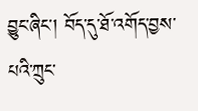བྱུང་ཞིང་། བོད་དུ་ཐོ་འགོད་བྱས་པའི་ཀྲུང་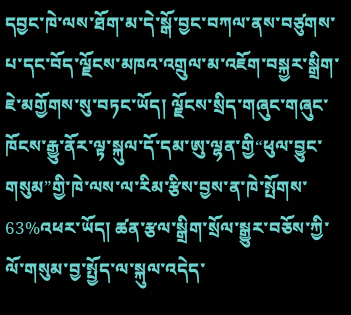དབྱང་ཁེ་ལས་ཐོག་མ་དེ་སྒོ་བྱང་བཀལ་ནས་བཙུགས་པ་དང་བོད་ལྗོངས་མཁའ་འགྲུལ་མ་འཇོག་བསྐྱར་སྒྲིག་ཇེ་མགྱོགས་སུ་བཏང་ཡོད། ལྗོངས་སྲིད་གཞུང་གཞུང་ཁོངས་རྒྱུ་ནོར་ལྟ་སྐུལ་དོ་དམ་ཨུ་ལྷན་གྱི“ཕུལ་བྱུང་གསུམ”གྱི་ཁེ་ལས་ལ་རིམ་རྩིས་བྱས་ན་ཁེ་སྤོགས་63%འཕར་ཡོད། ཚན་རྩལ་སྒྲིག་སྲོལ་སྒྱུར་བཅོས་ཀྱི་ལོ་གསུམ་བྱ་སྤྱོད་ལ་སྐུལ་འདེད་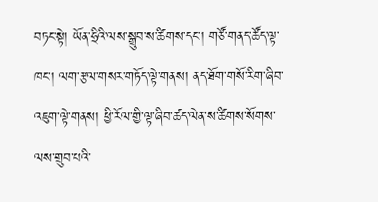བཏང་སྟེ། ཡོན་ཧྲིའི་ལས་སྒྲུབ་ས་ཚིགས་དང་། གཙོ་གནད་ཚོད་ལྟ་ཁང་། ལག་རྩལ་གསར་གཏོད་ལྟེ་གནས། ནད་ཐོག་གསོ་རིག་ཞིབ་འཇུག་ལྟེ་གནས། ཕྱི་རོལ་གྱི་ལྟ་ཞིབ་ཚད་ལེན་ས་ཚིགས་སོགས་ལས་གྲུབ་པའི་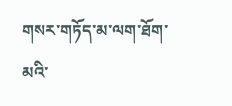གསར་གཏོད་མ་ལག་ཐོག་མའི་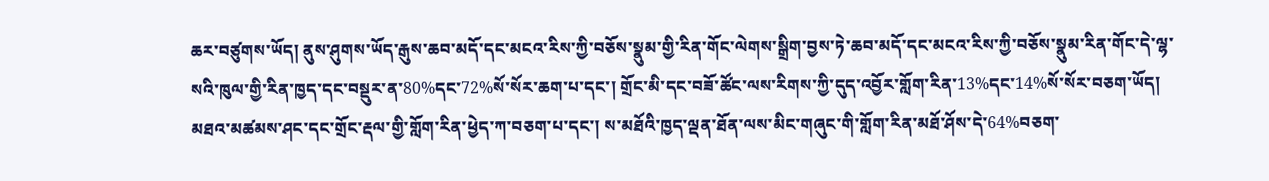ཆར་བཙུགས་ཡོད། ནུས་ཤུགས་ཡོད་རྒུས་ཆབ་མདོ་དང་མངའ་རིས་ཀྱི་བཅོས་སྣུམ་གྱི་རིན་གོང་ལེགས་སྒྲིག་བྱས་ཏེ་ཆབ་མདོ་དང་མངའ་རིས་ཀྱི་བཅོས་སྣུམ་རིན་གོང་དེ་ལྷ་སའི་ཁུལ་གྱི་རིན་ཁྱད་དང་བསྡུར་ན་80%དང་72%སོ་སོར་ཆག་པ་དང་། གྲོང་མི་དང་བཟོ་ཚོང་ལས་རིགས་ཀྱི་དུད་འབྱོར་གློག་རིན་13%དང་14%སོ་སོར་བཅག་ཡོད། མཐའ་མཚམས་ཤང་དང་གྲོང་རྡལ་གྱི་གློག་རིན་ཕྱེད་ཀ་བཅག་པ་དང་། ས་མཐོའི་ཁྱད་ལྡན་ཐོན་ལས་མིང་གཞུང་གི་གློག་རིན་མཐོ་ཤོས་དེ་64%བཅག་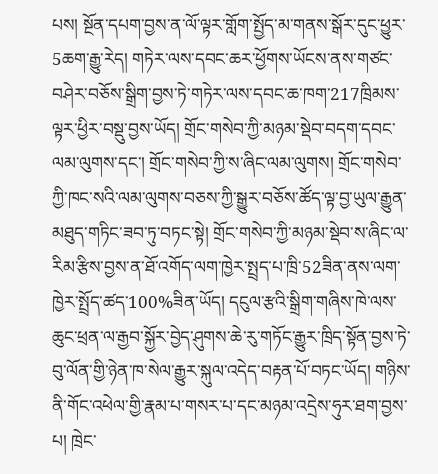པས། སྔོན་དཔག་བྱས་ན་ལོ་ལྟར་གློག་སྤྱོད་མ་གནས་སྒོར་དུང་ཕྱུར་5ཆག་རྒྱུ་རེད། གཏེར་ལས་དབང་ཆར་ཕྱོགས་ཡོངས་ནས་གཙང་བཤེར་བཅོས་སྒྲིག་བྱས་ཏེ་གཏེར་ལས་དབང་ཆ་ཁག་217ཁྲིམས་ལྟར་ཕྱིར་བསྡུ་བྱས་ཡོད། གྲོང་གསེབ་ཀྱི་མཉམ་སྡེབ་བདག་དབང་ལམ་ལུགས་དང་། གྲོང་གསེབ་ཀྱི་ས་ཞིང་ལམ་ལུགས། གྲོང་གསེབ་ཀྱི་ཁང་སའི་ལམ་ལུགས་བཅས་ཀྱི་སྒྱུར་བཅོས་ཚོད་ལྟ་བྱ་ཡུལ་རྒྱུན་མཐུད་གཏིང་ཟབ་ཏུ་བཏང་སྟེ། གྲོང་གསེབ་ཀྱི་མཉམ་སྡེབ་ས་ཞིང་ལ་རིམ་རྩིས་བྱས་ན་ཐོ་འགོད་ལག་ཁྱེར་སྤྲད་པ་ཁྲི་52ཟིན་ནས་ལག་ཁྱེར་སྤྲོད་ཚད་100%ཟིན་ཡོད། དངུལ་རྩའི་སྒྲིག་གཞིས་ཁེ་ལས་ཆུང་ཕྲན་ལ་རྒྱབ་སྐྱོར་བྱེད་ཤུགས་ཆེ་རུ་གཏོང་རྒྱུར་ཁྲིད་སྟོན་བྱས་ཏེ་བུ་ལོན་གྱི་ཉེན་ཁ་སེལ་རྒྱུར་སྐུལ་འདེད་བརྟན་པོ་བཏང་ཡོད། གཉིས་ནི་གོང་འཕེལ་གྱི་རྣམ་པ་གསར་པ་དང་མཉམ་འདྲེས་ཧུར་ཐག་བྱས་པ། ཁྲེང་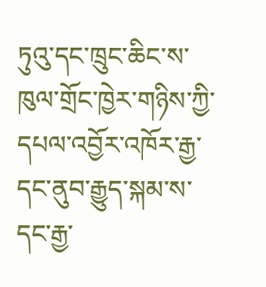ཏུའུ་དང་ཁྲུང་ཆིང་ས་ཁུལ་གྲོང་ཁྱེར་གཉིས་ཀྱི་དཔལ་འབྱོར་འཁོར་རྒྱ་དང་ནུབ་རྒྱུད་སྐམ་ས་དང་རྒྱ་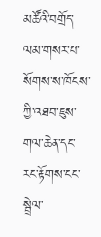མཚོའི་བགྲོད་ལམ་གསར་པ་སོགས་ས་ཁོངས་ཀྱི་འཐབ་ཇུས་གལ་ཆེན་དང་རང་རྟོགས་ངང་སྦྲེལ་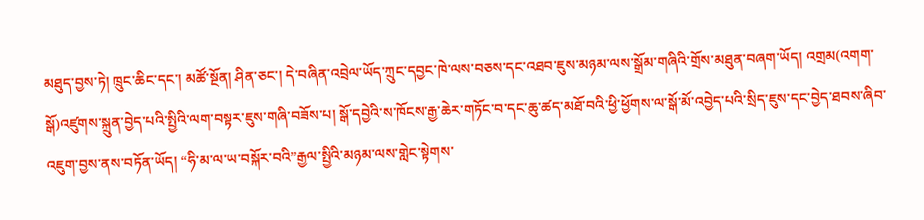མཐུད་བྱས་ཏེ། ཁྲུང་ཆིང་དང་། མཚོ་སྔོན། ཤིན་ཅང་། དེ་བཞིན་འབྲེལ་ཡོད་ཀྲུང་དབྱང་ཁེ་ལས་བཅས་དང་འཐབ་ཇུས་མཉམ་ལས་སྒྲོམ་གཞིའི་གྲོས་མཐུན་བཞག་ཡོད། འགྲམ(འགག་སྒོ)འཛུགས་སྐྲུན་བྱེད་པའི་སྤྱིའི་ལག་བསྟར་ཇུས་གཞི་བཟོས་པ། སྒོ་དབྱེའི་ས་ཁོངས་རྒྱ་ཆེར་གཏོང་བ་དང་ཆུ་ཚད་མཐོ་བའི་ཕྱི་ཕྱོགས་ལ་སྒོ་མོ་འབྱེད་པའི་སྲིད་ཇུས་དང་བྱེད་ཐབས་ཞིབ་འཇུག་བྱས་ནས་བཏོན་ཡོད། “ཧི་མ་ལ་ཡ་བསྐོར་བའི”རྒྱལ་སྤྱིའི་མཉམ་ལས་གླེང་སྟེགས་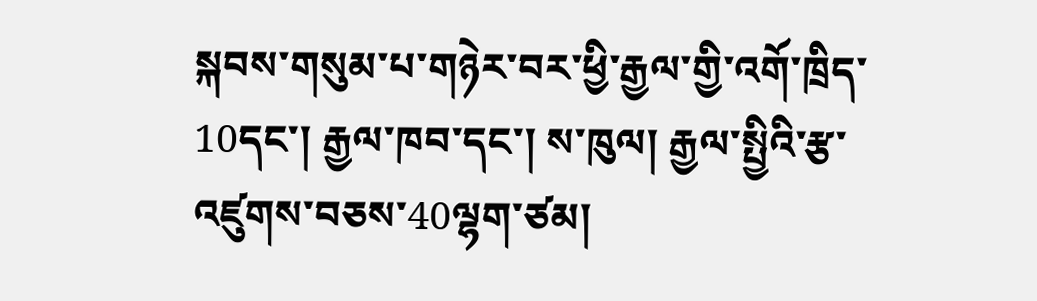སྐབས་གསུམ་པ་གཉེར་བར་ཕྱི་རྒྱལ་གྱི་འགོ་ཁྲིད་10དང་། རྒྱལ་ཁབ་དང་། ས་ཁུལ། རྒྱལ་སྤྱིའི་རྩ་འཛུགས་བཅས་40ལྷག་ཙམ།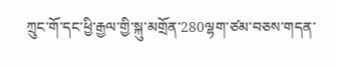ཀྲུང་གོ་དང་ཕྱི་རྒྱལ་གྱི་སྐུ་མགྲོན་280ལྷག་ཙམ་བཅས་གདན་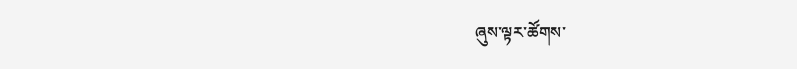ཞུས་ལྟར་ཚོགས་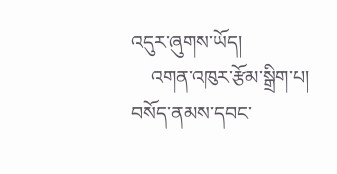འདུར་ཞུགས་ཡོད།
    འགན་འཁུར་རྩོམ་སྒྲིག་པ། བསོད་ནམས་དབང་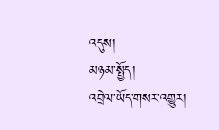འདུས།
མཉམ་སྤྱོད།
འབྲེལ་ཡོད་གསར་འགྱུར།